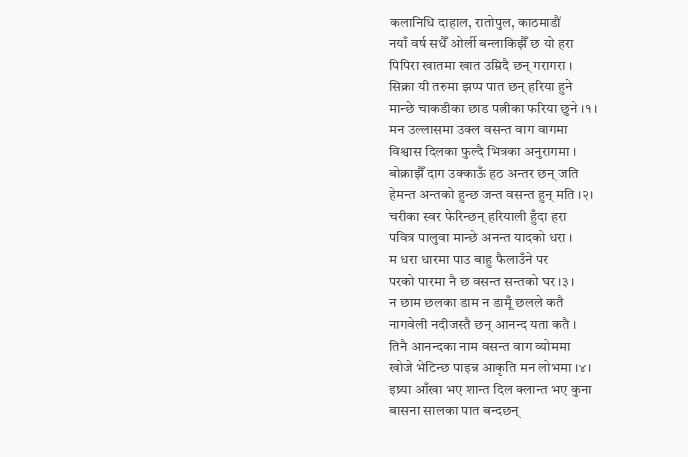कलानिधि दाहाल, रातोपुल, काठमाडौं
नयाँ वर्ष सधैँ ओर्ली बन्लाकिझैँ छ यो हरा
पिपिरा खातमा खात उम्रिदै छन् गरागरा ।
सिक्रा यी तरुमा झप्प पात छन् हरिया हुने
मान्छे चाकडीका छाड पत्नीका फरिया छुने ।१।
मन उल्लासमा उक्ल वसन्त वाग वागमा
विश्वास दिलका फुल्दै भित्रका अनुरागमा ।
बोक्राझैँ दाग उक्काऊँ हठ अन्तर छन् जति
हेमन्त अन्तको हुन्छ जन्त वसन्त हुन् मति ।२।
चरीका स्वर फेरिन्छन् हरियाली हुँदा हरा
पवित्र पालुवा मान्छे अनन्त यादको धरा ।
म धरा धारमा पाउ बाहु फैलाउँने पर
परको पारमा नै छ वसन्त सन्तको घर ।३।
न छाम छलका डाम न डामूँ छलले कतै
नागवेली नदीजस्तै छन् आनन्द यता कतै ।
तिनै आनन्दका नाम वसन्त वाग व्योममा
खोजे भेटिन्छ पाइन्न आकृति मन लोभमा ।४।
इष्र्या आँखा भए शान्त दिल क्लान्त भए कुना
बासना सालका पात बन्दछन्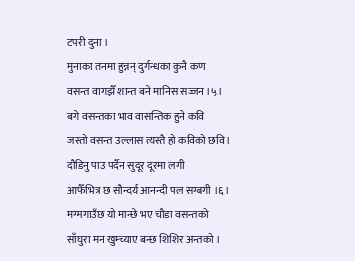टपरी दुना ।
मुनाका तनमा हुन्नन् दुर्गन्धका कुनै कण
वसन्त वागझैँ शान्त बने मानिस सज्जन ।५।
बगे वसन्तका भाव वासन्तिक हुने कवि
जस्तो वसन्त उल्लास त्यस्तै हो कविको छवि।
दौडिनु पाउ पर्दैन सुदूर दूरमा लगी
आफैँभित्र छ सौन्दर्य आनन्दी पल सग्बगी ।६।
मग्मगाउँछ यो मान्छे भए चौडा वसन्तको
साँघुरा मन खुम्च्याए बन्छ शिशिर अन्तको ।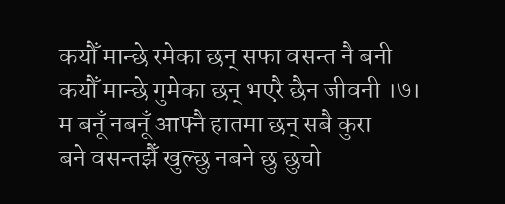कयौँ मान्छे रमेका छन् सफा वसन्त नै बनी
कयौँ मान्छे गुमेका छन् भएरै छैन जीवनी ।७।
म बनूँ नबनूँ आफ्नै हातमा छन् सबै कुरा
बने वसन्तझैँ खुल्छु नबने छु छुचो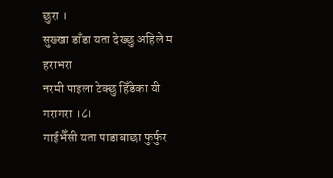छुरा ।
सुख्खा डाँडा यता देख्छु अहिले म हराभरा
नरमी पाइला टेक्छु हिँडेका यी गरागरा ।८।
गाईभैँसी यता पाडाबाछा फुर्फुर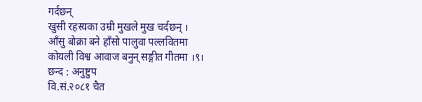गर्दछन्
खुसी रहस्यका उम्री मुखले मुख चर्दछन् ।
आँसु बोक्रा बने हाँसो पालुवा पल्लवितमा
कोयली विश्व आवाज बनुन् सङ्गीत गीतमा ।९।
छन्द : अनुष्टुप
वि.सं.२०८१ चैत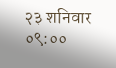२३ शनिवार ०९:००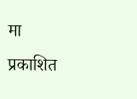मा प्रकाशित